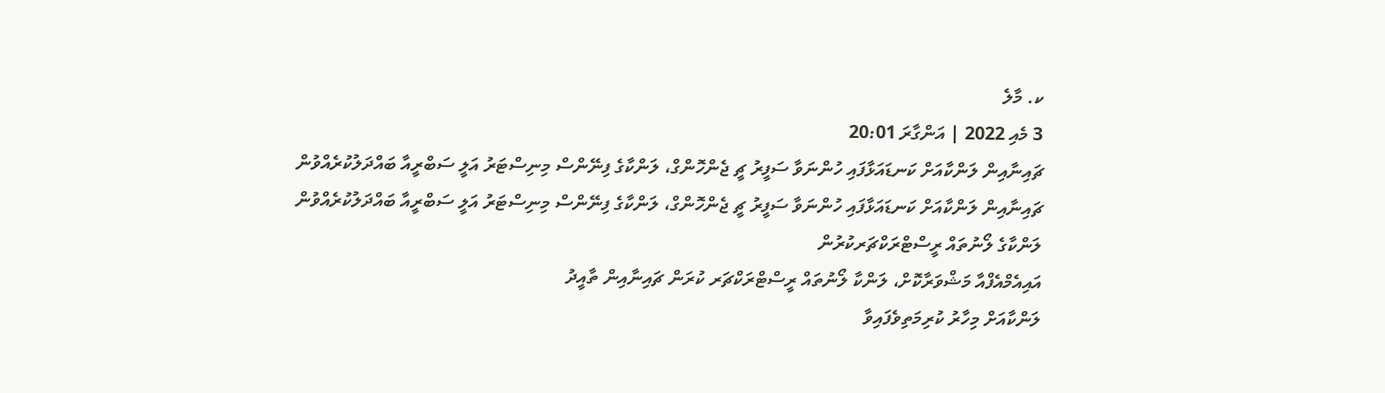ކ. މާލެ
3 މެއި 2022 | އަންގާރަ 20:01
ޗައިނާއިން ލަންކާއަށް ކަނޑައަޅާފައި ހުންނަވާ ސަފީރު ޗީ ޖެންހޮންގް، ލަންކާގެ ފިނޭންސް މިނިސްޓަރު އަލީ ސަބްރީއާ ބައްދަލުކުރެއްވުން
ޗައިނާއިން ލަންކާއަށް ކަނޑައަޅާފައި ހުންނަވާ ސަފީރު ޗީ ޖެންހޮންގް، ލަންކާގެ ފިނޭންސް މިނިސްޓަރު އަލީ ސަބްރީއާ ބައްދަލުކުރެއްވުން
ލަންކާގެ ލޯނުތައް ރީސްޓްރަކްޗަރކުރުން
އައިއެމްއެފްއާ މަޝްވަރާކޮށް، ލަންކާ ލޯނުތައް ރީސްޓްރަކްޗަރ ކުރަން ޗައިނާއިން ތާއީދު
ލަންކާއަށް މިހާރު ކުރިމަތިވެފައިވާ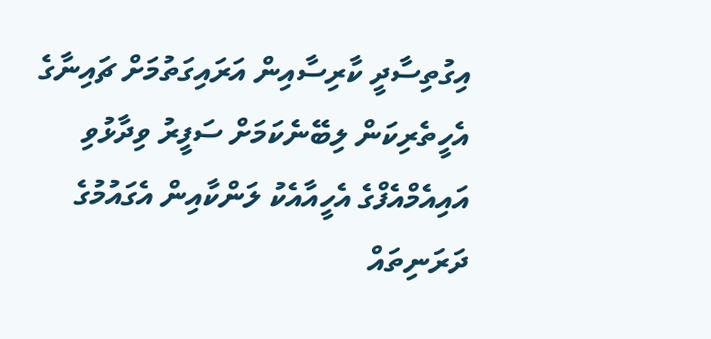އިގުތިސާދީ ކާރިސާއިން އަރައިގަތުމަށް ޗައިނާގެ އެހީތެރިކަން ލިބޭނެކަމަށް ސަފީރު ވިދާޅުވި
އައިއެމްއެފްގެ އެހީއާއެކު ލަންކާއިން އެގައުމުގެ ދަރަނިތައް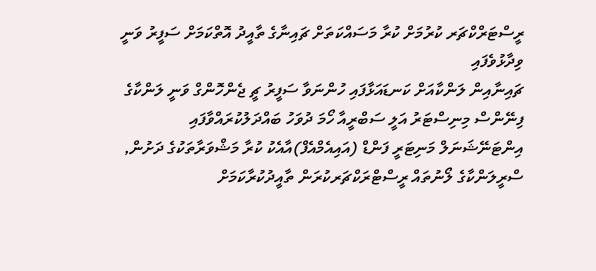ރީސްޓަރްކްޗަރ ކުރުމަށް ކުރާ މަސައްކަތަށް ޗައިނާގެ ތާއީދު އޮތްކަމަށް ސަފީރު ވަނީ ވިދާޅުވެފައި
ޗައިނާއިން ލަންކާއަށް ކަނޑައަޅާފައި ހުންނަވާ ސަފީރު ޗީ ޖެންހޮންގް ވަނީ ލަންކާގެ ފިނޭންސް މިނިސްޓަރު އަލީ ސަބްރީއާ ހޯމަ ދުވަހު ބައްދަލުކުރައްވާފައި
އިންޓަނޭޝަނަލް މަނިޓަރީ ފަންޑް (އައިއެމްއެފް)އާއެކު ކުރާ މަޝްވަރާތަކުގެ ދަށުން, ސްރީލަންކާގެ ލޯނުތައް ރީސްޓްރަކްޗަރކުރަން ތާއީދުކުރާކަމަށް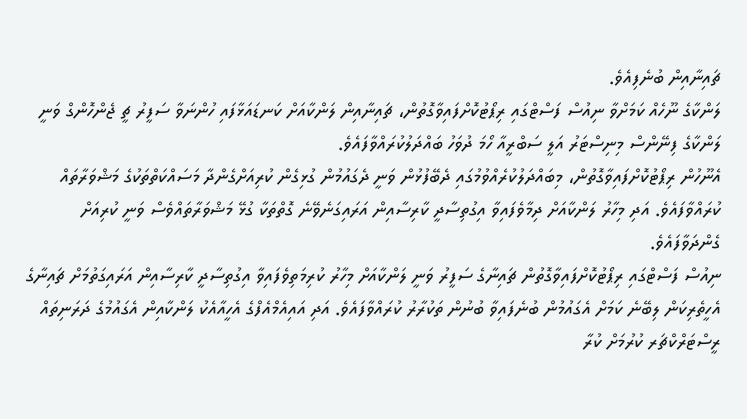ޗައިނާއިން ބުނެފިއެވެ.
ލަންކާގެ ނޫހެއް ކަމަށްވާ ނިއުސް ފަސްޓްގައި ރިޕޯޓުކޮށްފައިވާގޮތުން، ޗައިނާއިން ލަންކާއަށް ކަނޑައަޅާފައި ހުންނަވާ ސަފީރު ޗީ ޖެންހޮންގް ވަނީ ލަންކާގެ ފިނޭންސް މިނިސްޓަރު އަލީ ސަބްރީއާ ހޯމަ ދުވަހު ބައްދަލުކުރައްވާފައެވެ.
އެނޫހުން ރިޕޯޓުކޮށްފައިވާގޮތުން، މިބައްދަލުކުރެއްވުމުގައި ދެބޭފުޅުން ވަނީ ދެގައުމުން ގުޅިގެން ކުރިއަށްގެންދާ މަސައްކަތްތަކުގެ މަޝްވަރާތައް ކުރައްވާފައެވެ. އަދި މިހާރު ލަންކާއަށް ދިމާވެފައިވާ އިގުތިސާދީ ކާރިސާއިން އަރައިގަނެވޭނެ ގޮތްތަކާ ގުޅޭ މަޝްވަރާތައްވެސް ވަނީ ކުރިއަށް ގެންދަވާފައެވެ.
ނިއުސް ފަސްޓްގައި ރިޕޯޓުކޮށްފައިވާގޮތުން ޗައިނާގެ ސަފީރު ވަނީ ލަންކާއަށް މިހާރު ކުރިމަތިވެފައިވާ އިގުތިސާދީ ކާރިސާއިން އަރައިގަތުމަށް ޗައިނާގެ އެހީތެރިކަން ލިބޭނެ ކަމަށް އެގައުމުން ބުނެފައިވާ ބުނުން ތަކުރާރު ކުރައްވާފައެވެ. އަދި އައިއެމްއެފްގެ އެހީއާއެކު ލަންކާއިން އެގައުމުގެ ދަރަނިތައް ރީސްޓަރްކްޗަރ ކުރުމަށް ކުރާ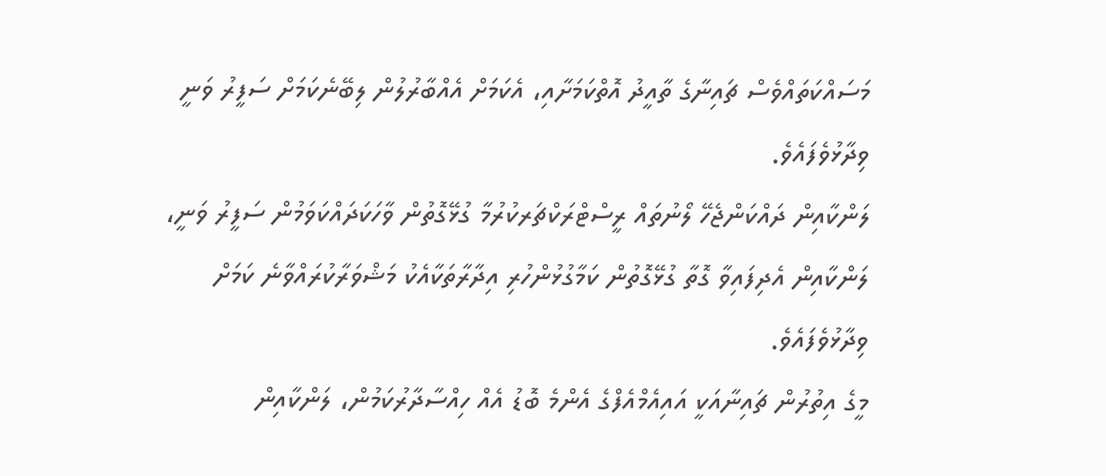މަސައްކަތައްވެސް ޗައިނާގެ ތާއީދު އޮތްކަމަށާއި، އެކަމަށް އެއްބާރުލުން ލިބޭނެކަމަށް ސަފީރު ވަނީ ވިދާޅުވެފައެވެ.
ލަންކާއިން ދައްކަންޖެހޭ ލޯނުތައް ރީސްޓްރަކްޗަރކުރުމާ ގުޅޭގޮތުން ވާހަކަދައްކަވަމުން ސަފީރު ވަނީ، ލަންކާއިން އެދިފައިވާ ގޮތާ ގުޅޭގޮތުން ކަމާގުޅުންހުރި އިދާރާތަކާއެކު މަޝްވަރާކުރައްވާނެ ކަމަށް ވިދާޅުވެފައެވެ.
މީގެ އިތުރުން ޗައިނާއަކީ އައިއެމްއެފްގެ އެންމެ ބޮޑު އެއް ހިއްސާދާރުކަމުން، ލަންކާއިން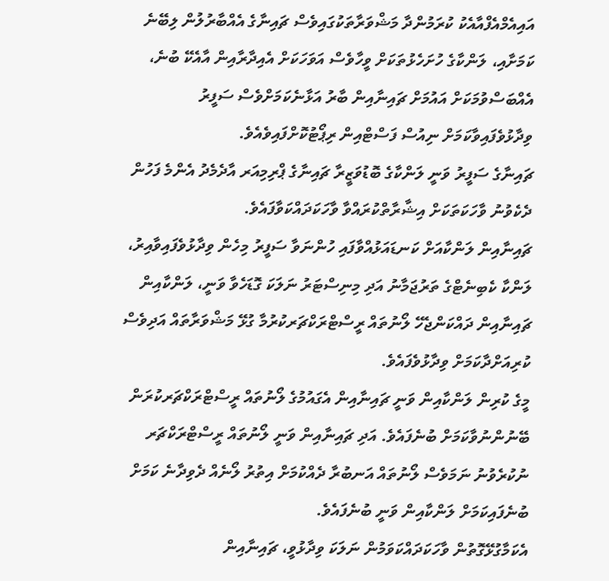އައިއެމްއެފްއާއެކު ކުރަމުންދާ މަޝްވަރާތަކުގައިވެސް ޗައިނާގެ އެއްބާރުލުން ލިބޭނެ ކަމަށާއި، ލަންކާގެ ހުށަހެޅުތަކަށް ވީހާވެސް އަވަހަކަށް އެއިދާރާއިން އާއެކޭ ބުނެ، އެއްބަސްވުމަކަށް އައުމަށް ޗައިނާއިން ބާރު އަޅާނެކަމަށްވެސް ސަފީރު ވިދާޅުވެފައިވާކަމަށް ނިއުސް ފަސްޓްއިން ރިޕޯޓުކޮށްފައިވެއެވެ.
ޗައިނާގެ ސަފީރު ވަނީ ލަންކާގެ ބޮޑުވަޒީރާ ޗައިނާގެ ޕްރިމިއަރ އާދެމެދު އެންމެ ފަހުން ދެކެވުނު ވާހަކަތަކަށް އިޝާރާތްކުރައްވާ ވާހަކަދައްކަވާފައެވެ.
ޗައިނާއިން ލަންކާއަށް ކަނޑައަޅުއްވާފައި ހުންނަވާ ސަފީރު މިހެން ވިދާޅުވެފައިވާއިރު، ލަންކާ ކެބިނެޓްގެ ތަރުޖަމާނު އަދި މިނިސްޓަރު ނަލަކަ ގޮޑަހެވާ ވަނީ، ލަންކާއިން ޗައިނާއިން ދައްކަންޖެހޭ ލޯނުތައް ރީސްޓްރަކްޗަރކުރުމާ ގުޅޭ މަޝްވަރާތައް އަދިވެސް ކުރިއަށްދާކަމަށް ވިދާޅުވެފައެވެ.
މީގެ ކުރިން ލަންކާއިން ވަނީ ޗައިނާއިން އެގައުމުގެ ލޯނުތައް ރީސްޓްރަކްޗަރކުރަން ބޭނުންނުވާކަމަށް ބުނެފައެވެ. އަދި ޗައިނާއިން ވަނީ ލޯނުތައް ރީސްޓްރަކްޗަރ ނުކުރެވުނު ނަމަވެސް ލޯނުތައް އަނބުރާ ދެއްކުމަށް އިތުރު ލޯނެއް ދެވިދާނެ ކަމަށް ބުނެފައިކަމަށް ލަންކާއިން ވަނީ ބުނެފައެވެ.
އެކަމާގުޅޭގޮތުން ވާހަކަދައްކަވަމުން ނަލަކަ ވިދާޅުވީ، ޗައިނާއިން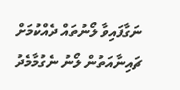ނަގާފައިވާ ލޯނުތައް ދެއްކުމަށް ޗައިނާއަތުން ލޯނު ނެގުމާމެދު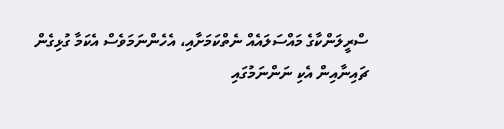ސްރީލަންކާގެ މައްސަލައެއް ނެތްކަމަށާއި، އެހެންނަމަވެސް އެކަމާ ގުޅިގެން ޗައިނާއިން އެކި ނަންނަމުގައި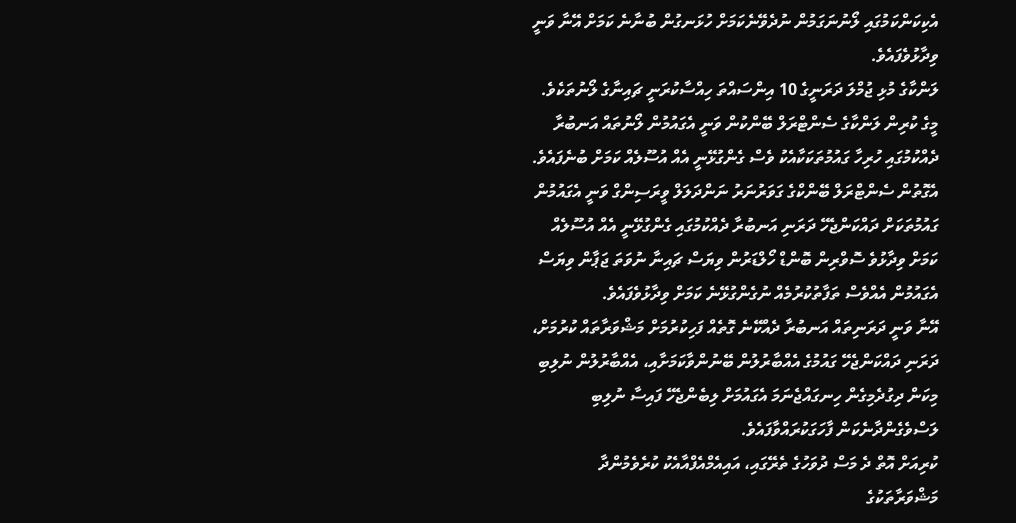އެކިކަންކަމުގައި ލޯނުނަގަމުން ނުދެވޭނެކަމަށް ހުޅަނގުން ބުނާނެ ކަމަށް އޭނާ ވަނީ ވިދާޅުވެފައެވެ.
ލަންކާގެ މުޅި ޖުމްލަ ދަރަނީގެ 10 އިންސައްތަ ހިއްސާކުރަނީ ޗައިނާގެ ލޯނުތަކެވެ.
މީގެ ކުރިން ލަންކާގެ ސެންޓްރަލް ބޭންކުން ވަނީ އެގައުމުން ލޯނުތައް އަނބުރާ ދެއްކުމުގައި ހުރިހާ ގައުމުތަކަކާއެކު ވެސް ގެންގުޅޭނީ އެއް އުސޫލެއް ކަމަށް ބުނެފައެވެ. އެގޮތުން ސެންޓްރަލް ބޭންކްގެ ގަވަރުނަރު ނަންދަލަލް ވީރަސިންގް ވަނީ އެގައުމުން ގައުމުތަކަށް ދައްކަންޖެހޭ ދަރަނި އަނބުރާ ދެއްކުމުގައި ގެންގުޅޭނީ އެއް އުސޫލެއް ކަމަށް ވިދާޅުވެ ސޮވްރިން ބޮންޑް ހޯލްޑަރުން ވިޔަސް ޗައިނާ ނުވަތަ ޖަޕާން ވިޔަސް އެގައުމުން އެއްވެސް ތަފާތުކުރުމެއް ނުގެންގުޅޭނެ ކަމަށް ވިދާޅުވެފައެވެ.
އޭނާ ވަނީ ދަރަނިތައް އަނބުރާ ދެއްކޭނެ ގޮތެއް ފަހިކުރުމަށް މަޝްވަރާތައް ކުރުމަށް، ދަރަނި ދައްކަންޖެހޭ ގައުމުގެ އެއްބާރުލުން ބޭނުންވާކަމަށާއި، އެއްބާރުލުން ނުލިބި މިކަން ދިގުދެމިގެން ހިނގައްޖެނަމަ އެގައުމަށް ލިބެންޖެހޭ ފައިސާ ނުލިބި ލަސްވެގެންދާނެކަން ފާހަގަކުރައްވާފައެވެ.
ކުރިއަށް އޮތް ދެ މަސް ދުވަހުގެ ތެރޭގައި، އައިއެމްއެފްއާއެކު ކުރެވެމުންދާ މަޝްވަރާތަކުގެ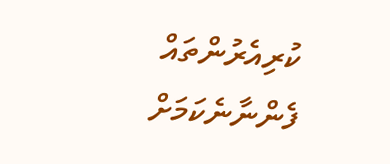ކުރިއެރުންތައް ފެންނާނެކަމަށް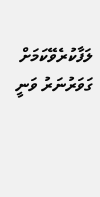ލަފާކުރެވޭކަމަށް ގަވަރުނަރު ވަނީ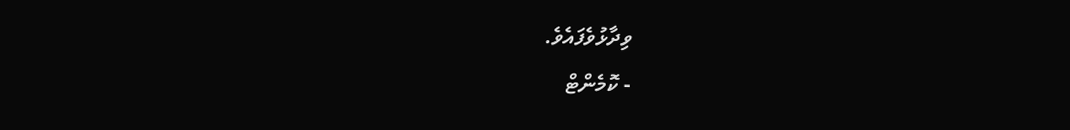ވިދާޅުވެފައެވެ.
- ކޮމެންޓް